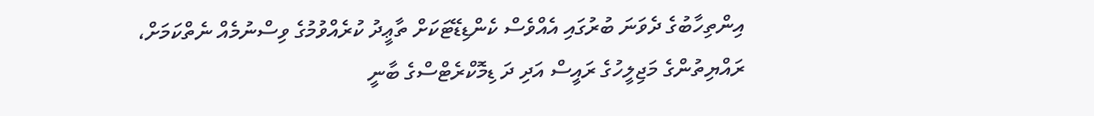އިންތިހާބުގެ ދެވަނަ ބުރުގައި އެއްވެސް ކެންޑިޑޭޓަކަށް ތާޢީދު ކުރެއްވުމުގެ ވިސްނުމެއް ނެތްކަމަށް، ރައްޔިތުންގެ މަޖިލީހުގެ ރައީސް އަދި ދަ ޑިމޮކްރެޓްސްގެ ބާނީ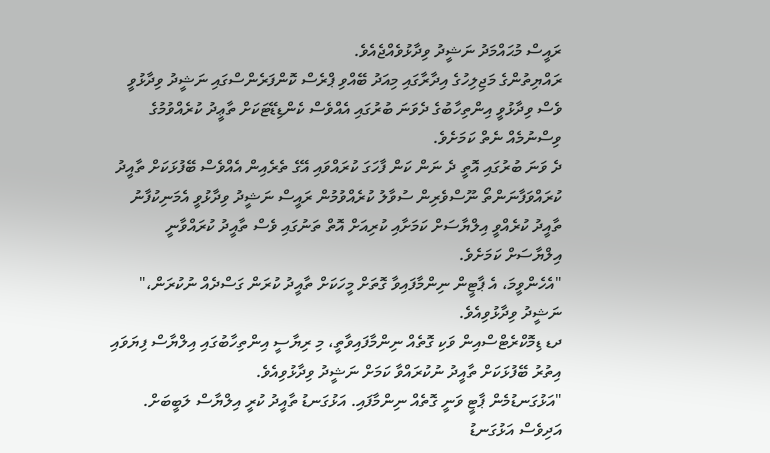ރައީސް މުޙައްމަދު ނަޝީދު ވިދާޅުވެއްޖެއެވެ.
ރައްޔިތުންގެ މަޖިލިހުގެ އިދާރާގައި މިއަދު ބޭއްވި ޕްރެސް ކޮންފަރެންސްގައި ނަޝީދު ވިދާޅުވީ ވެސް ވިދާޅުވީ އިންތިހާބުގެ ދެވަނަ ބުރުގައި އެއްވެސް ކެންޑިޑޭޓަކަށް ތާޢީދު ކުރެއްވުމުގެ ވިސްނުމެއް ނެތް ކަމަށެވެ.
ދެ ވަނަ ބުރުގައި އޮތީ ދެ ނަން ކަން ފާހަގަ ކުރައްވައި އޭގެ ތެރެއިން އެއްވެސް ބޭފުޅަކަށް ތާއީދު ކުރައްވަފާނަންތޯ ނޫސްވެރިން ސުވާލު ކުރެއްވުމުން ރައީސް ނަޝީދު ވިދާޅުވީ އެމަނިކުފާނު ތާއީދު ކުރެއްވީ އިލްޔާސަށް ކަމަށާއި ކުރިއަށް އޮތް ތަނުގައި ވެސް ތާއީދު ކުރައްވާނީ އިލްޔާސަށް ކަމަށެވެ.
"އެހެންވީމަ، އެ ޕާޓީން ނިންމާފައިވާ ގޮތަށް މީހަކަށް ތާއީދު ކުރަން ގަސްދެއް ނުކުރަން،"
ނަޝީދު ވިދާޅުވިއެވެ.
ދޑ ޑިމޮކްރެޓްސްއިން ވަކި ގޮތެއް ނިންމާފައިވާތީ، މި ރިޔާސީ އިންތިހާބުގައި އިލްޔާސް ފިޔަވައި އިތުރު ބޭފުޅަކަށް ތާއީދު ނުކުރައްވާ ކަމަށް ނަޝީދު ވިދާޅުވިއެވެ.
"އަޅުގަނޑުމެން ޕާޓީ ވަނީ ގޮތެއް ނިންމާފައި. އަޅުގަނޑު ތާއީދު ކުރީ އިލްޔާސް ލަބީބަށް. އަދިވެސް އަޅުގަނޑު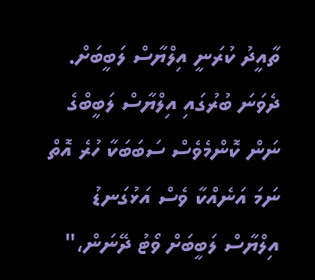ތާއީދު ކުރަނީ އިލްޔާސް ލަބީބަށް. ދެވަނަ ބުރުގައި އިލްޔާސް ލަބީބްގެ ނަން ކޮންމެވެސް ސަބަބަކާ ހުރެ އޮތް ނަމަ އަނެއްކާ ވެސް އަޅުގަނޑު އިލްޔާސް ލަބީބަށް ވޯޓު ދޭނަން،"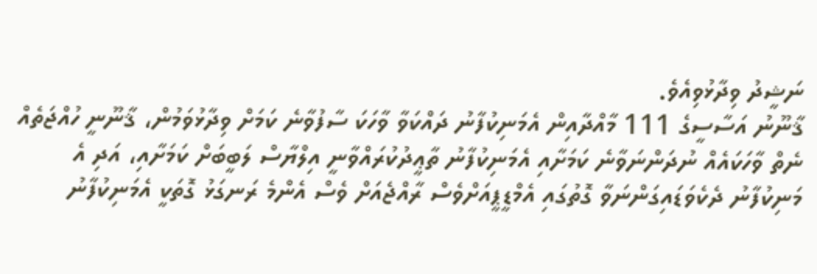ނަޝީދު ވިދާޅުވިއެވެ.
ޤާނޫނު އަސާސީގެ 111 މާއްދާއިން އެމަނިކުފާނު ދައްކަވާ ވާހަކަ ސާފުވާނެ ކަމަށް ވިދާޅުވަމުން، ޤާނޫނީ ހުއްޖަތެއް ނެތް ވާހަކައެއް ނުދަންނަވާނެ ކަމަށާއި އެމަނިކުފާނު ތާޢީދުކުރައްވާނީ އިލްޔާސް ލަބީބަށް ކަމަށާއި، އަދި އެ މަނިކުފާނު ދެކެވަޑައިގަންނަވާ ގޮތުގައި އެމްޑީޕީއަށްވެސް ރާއްޖެއަށް ވެސް އެންމެ ރަނގަޅު ގޮތަކީ އެމަނިކުފާނު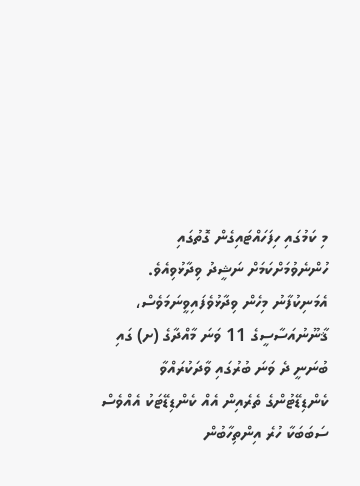މި ކަމުގައި ހިފަހައްޓައިގެން ގޮތުގައި ހުންނެވުމަށްކަމަށް ނަޝީދު ވިދާޅުވިއެވެ.
އެމަނިކުފާނު މިހެން ވިދާޅުވެފައިވީނަމަވެސް، ޤާނޫނުއަސާސީގެ 11 ވަނަ މާއްދާގެ (ށ) ގައި ބުނަނީ ދެ ވަނަ ބުރުގައި ވާދަކުރައްވާ ކެންޑިޑޭޓުންގެ ތެރެއިން އެއް ކެންޑިޑޭޓަކު އެއްވެސް ސަބަބަކާ ހުރެ އިންތިހާބުން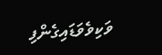ވަކިވެވަޑައިގެންފި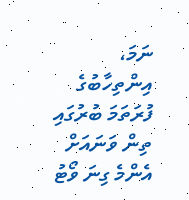ނަމަ، އިންތިހާބުގެ ފުރަތަމަ ބުރުގައި ތިން ވަނައަށް އެންމެ ގިނަ ވޯޓު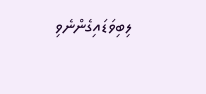ލިބިވަޑައިގެންނެވި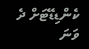ކެންޑިޑޭޓަށް ދެ ވަނަ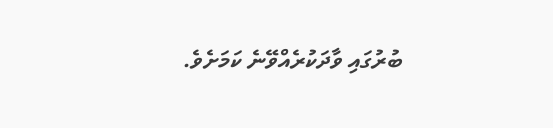ބުރުގައި ވާދަކުރެއްވޭނެ ކަމަށެވެ.